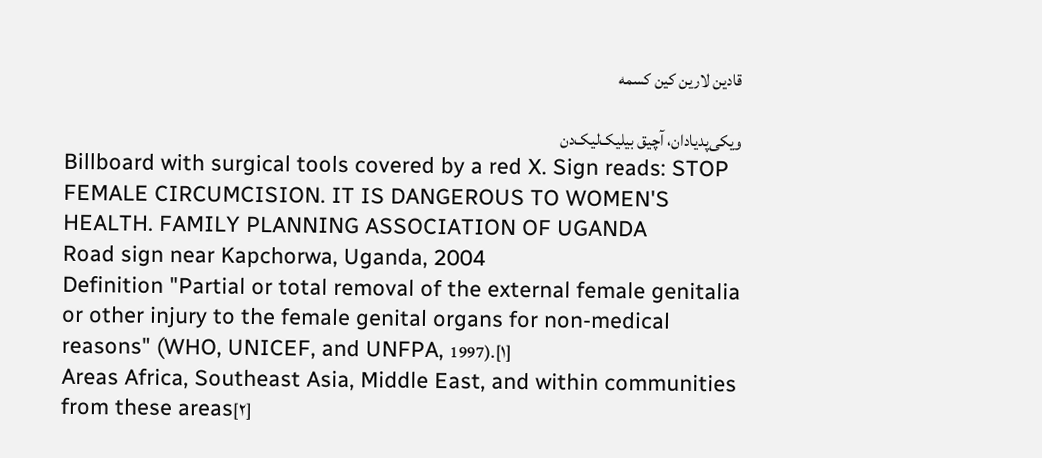قادین لارین کین کسمه

ویکی‌پدیادان، آچیق بیلیک‌لیک‌دن
Billboard with surgical tools covered by a red X. Sign reads: STOP FEMALE CIRCUMCISION. IT IS DANGEROUS TO WOMEN'S HEALTH. FAMILY PLANNING ASSOCIATION OF UGANDA
Road sign near Kapchorwa, Uganda, 2004
Definition "Partial or total removal of the external female genitalia or other injury to the female genital organs for non-medical reasons" (WHO, UNICEF, and UNFPA, 1997).[۱]
Areas Africa, Southeast Asia, Middle East, and within communities from these areas[۲]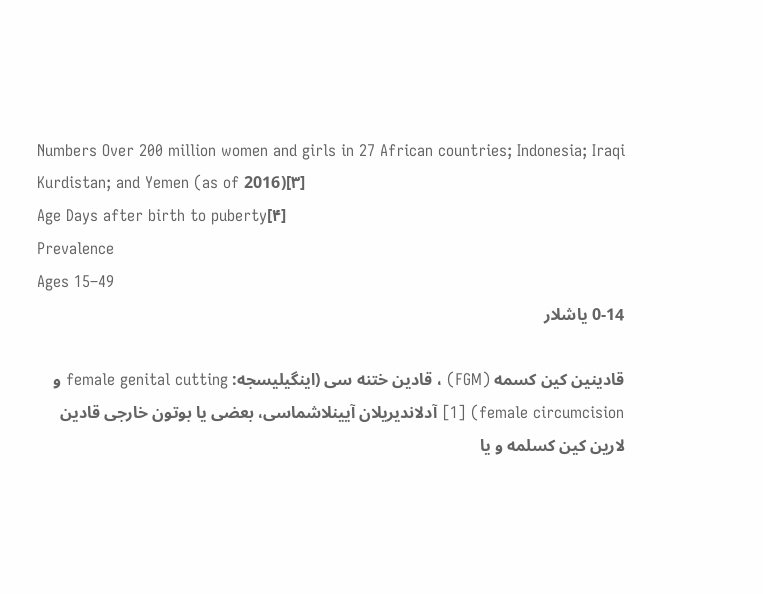Numbers Over 200 million women and girls in 27 African countries; Indonesia; Iraqi Kurdistan; and Yemen (as of 2016)[۳]
Age Days after birth to puberty[۴]
Prevalence
Ages 15–49
0-14 یاشلار

قادینین کین کسمه (FGM) ، قادین ختنه سی (اینگیلیسجه: female genital cutting و female circumcision) [1] آدلاندیریلان آیینلاشماسی، بعضی یا بوتون خارجی قادین لارین کین کسلمه و یا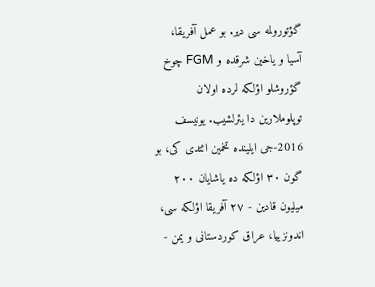گؤتورولمه سی دیر. بو عمل آفریقا، آسیا و یاخین شرقده و FGM چوخ گؤروشلو اؤلکه لرده اولان توپلوملارین دا یئرلشیب. یونیسف 2016-جی ایلینده تخمین ائتدی کی، بو گون ۳۰ اؤلکه ده یاشایان ۲۰۰ میلیون قادین - ۲۷ آفریقا اؤلکه سی، اندونزییا، عراق کوردستانی و یمن -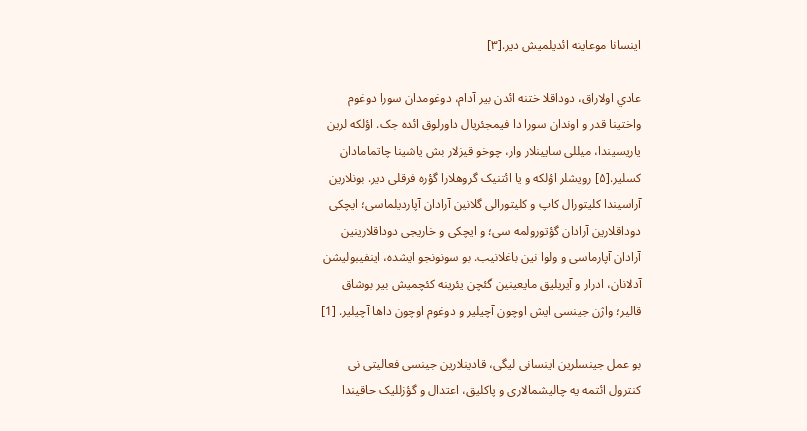اینسانا موعاینه ائدیلمیش دیر.[۳]

عادي اولاراق، دوداقلا ختنه ائدن بير آدام، دوغومدان سورا دوغوم واختينا قدر و اوندان سورا دا فیمجئريال داورلوق ائده جک. اؤلکه لرین یاریسیندا، میللی سایینلار وار، چوخو قیزلار بش یاشینا چاتمامادان کسلیر.[۵] رویشلر اؤلکه و یا ائتنیک گروهلارا گؤره فرقلی دیر. بونلارین آراسیندا کلیتورال کاپ و کلیتورالی گلانین آرادان آپاردیلماسی؛ ایچکی دوداقلارین آرادان گؤتورولمه سی؛ و ایچکی و خاریجی دوداقلارینین آرادان آپارماسی و ولوا نین باغلانیب. بو سونونجو ایشده، اینفیبولیشن آدلانان، ادرار و آیریلیق مایعینین گئچن یئرینه کئچمیش بیر بوشاق قالیر؛ واژن جینسی ایش اوچون آچیلیر و دوغوم اوچون داها آچیلیر. [1]

بو عمل جینسلرین اینسانی لیگی، قادینلارین جینسی فعالیتی نی کنترول ائتمه یه چالیشمالاری و پاکلیق، اعتدال و گؤزللیک حاقیندا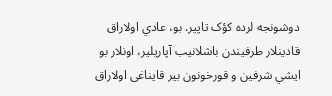دوشونجه لرده کؤک تاپیر. بو، عادي اولاراق قادينلار طرفيندن باشلانيب آپاريلير، اونلار بو ایشي شرفين و قورخونون بیر قایناغی اولاراق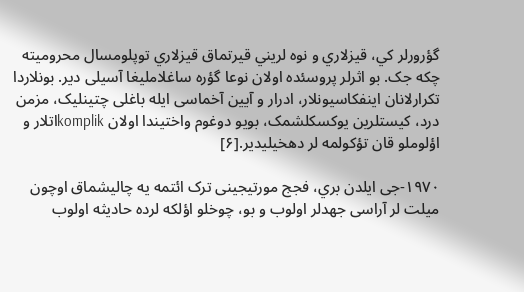گؤرورلر کي، قيزلاري و نوه لریني قيرتماق قيزلاري توپلومسال محروميته چکه جک. بو اثرلر پروسئده اولان نوعا گؤره ساغلاملیغا آسیلی دیر. بونلاردا تکرارلانان اینفکاسیونلار، ادرار و آیین آخماسی ایله باغلی چتینلیک، مزمن درد، کیستلرین یوکسکلشمک، بویو دوغوم واختیندا اولان komplikاتلار و اؤلوملو قان تؤکولمه لر دهخیلیدیر.[۶]

۱۹۷۰-جی ایلدن بري، فجج مورتیجینی ترک ائتمه یه چاليشماق اوچون میلت لر آراسی جهدلر اولوب و بو، چوخلو اؤلکه لرده حادیثه اولوب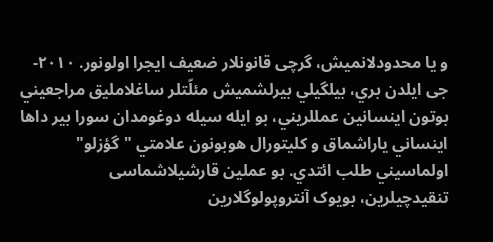و یا محدودلانمیش، گرچی قانونلار ضعیف ایجرا اولونور. ۲۰۱۰-جی ایلدن بري، بيلگيلي بيرلشمیش مئلّتلر ساغلامليق مراجعيني بوتون اينسانين عمللريني، بو ايله سيله دوغومدان سورا بير داها اينساني ياراشماق و كليتورال هوبونون علامتي "گؤزلو" اولماسيني طلب ائتدي. بو عملین قارشیلاشماسی تنقیدچیلرین، بویوک آنتروپولوگلارین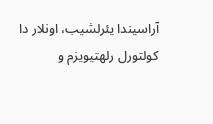آراسیندا یئرلشیب، اونلار دا کولتورل رلهتیویزم و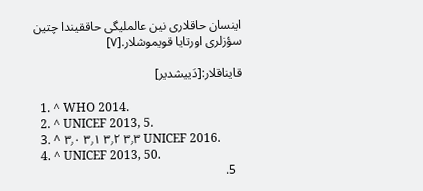اینسان حاقلاری نین عالملیگی حاققیندا چتین سؤزلری اورتایا قویموشلار.[۷]

قایناقلار:[دَییشدیر]

  1. ^ WHO 2014.
  2. ^ UNICEF 2013, 5.
  3. ^ ۳٫۰ ۳٫۱ ۳٫۲ ۳٫۳ UNICEF 2016.
  4. ^ UNICEF 2013, 50.
  5.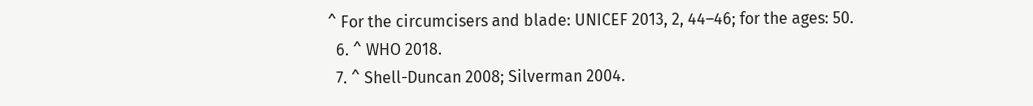^ For the circumcisers and blade: UNICEF 2013, 2, 44–46; for the ages: 50.
  6. ^ WHO 2018.
  7. ^ Shell-Duncan 2008; Silverman 2004.